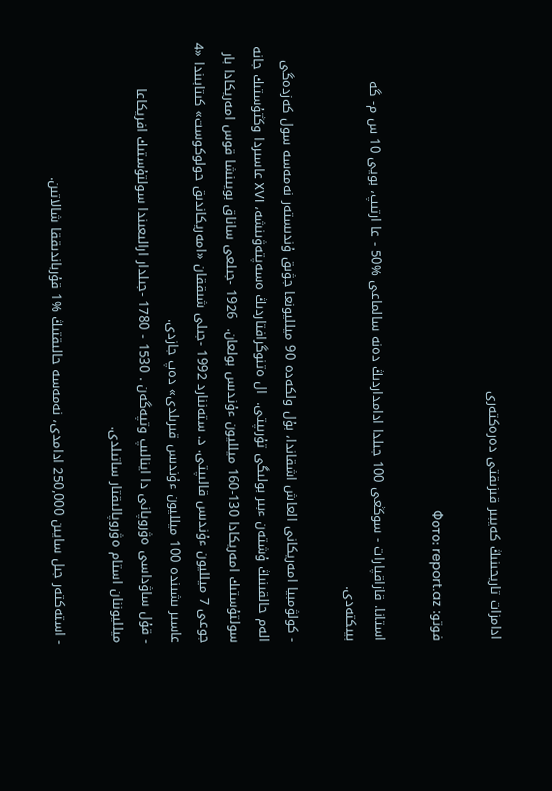ادامزات تاريحىنىڭ كەيبىر قىزىقتى دەرەكتەرى

فوتو: Фото: report.az

استانا. قازاقپارات - سوڭعى 100 جىلدا ادامداردىڭ دەنە سالماعى %50 - عا ارتىپ، بويى 10 س م- گە بيىكتەدى.

- كولۋمبيا امەريكانى العاش اشقاندا، بۇل ولكەدە 90 ميلليونعا جۋىق ۇندىستەر نەمەسە سول كەزدەگى الەم حالقىنىڭ ۇشتەن ءبىر بولىگى تۇرىپتى.  ال ەتنوگرافتاردىڭ ەسەپتەۋىنشە، XVI عاسىردا وڭتۇستىك جانە سولتۇستىك امەريكادا 130-160 ميلليون ءۇندىس بولعان.  1926 -جىلعى ساناق بويىنشا قوس امەريكادا بار جوعى 7 ميلليون ءۇندىس قالىپتى. د. ستەننارد 1992 -جىلى شىققان «امەريكاندىق حولوكوست» كىتابىندا «4 عاسىر ىشىندە 100 ميلليون ءۇندىس قىرىلدى» دەپ جازدى.
- قۇل ساۋداسى ەۋروپانى دا اينالىپ وتپەگەن . 1530 - 1780 -جىلدار ارالىعىندا سولتۇستىك افريكاعا ميلليوننان استام ەۋروپالىقتار ساتىلدى.

- استەكتەر جىل سايىن 250,000 ادامدى، نەمەسە حالىقتىڭ %1 قۇرباندىققا شالاتىن.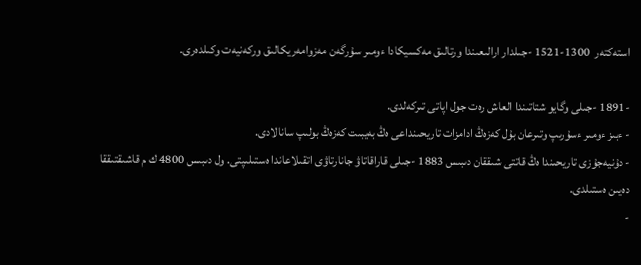استەكتەر  1300-1521 -جىلدار ارالىعىندا ورتالىق مەكسيكادا ءومىر سۇرگەن مەزوامەريكالىق وركەنيەت وكىلدەرى.

-1891 -جىلى وگايو شتاتىندا العاش رەت جول اپاتى تىركەلدى.
- ءبىز ءومىر ءسۇرىپ وتىرعان بۇل كەزەڭ ادامزات تاريحىنداعى ەڭ بەيبىت كەزەڭ بولىپ سانالادى.
- دۇنيەجۇزى تاريحىندا ەڭ قاتتى شىققان دىبىس 1883 -جىلى قاراقاتاۋ جانارتاۋى اتقىلاعاندا ەستىلىپتى. ول دىبىس 4800 ك م قاشىقتىققا دەيىن ەستىلدى.
-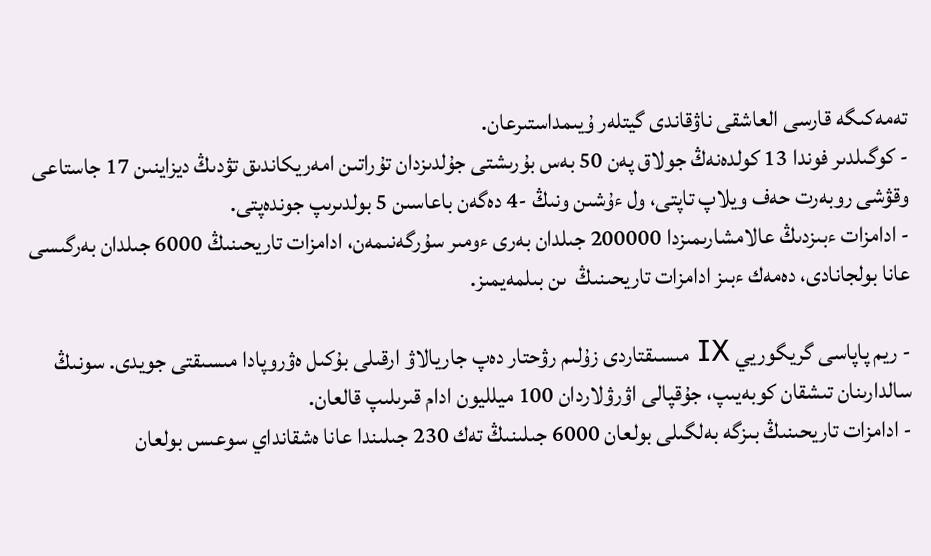تەمەكىگە قارسى العاشقى ناۋقاندى گيتلەر ۇيىمداستىرعان.
- كوگىلدىر فوندا 13 كولدەنەڭ جولاق پەن 50 بەس بۇرىشتى جۇلدىزدان تۇراتىن امەريكاندىق تۋدىڭ ديزاينىن 17 جاستاعى وقۋشى روبەرت حەف ويلاپ تاپتى، ول ءۇشىن ونىڭ -4 دەگەن باعاسىن 5 بولدىرىپ جوندەپتى.
- ادامزات ءبىزدىڭ عالامشارىمىزدا 200000 جىلدان بەرى ءومىر سۇرگەنىمەن، ادامزات تاريحىنىڭ 6000 جىلدان بەرگىسى عانا بولجانادى، دەمەك ءبىز ادامزات تاريحىنىڭ  ىن بىلمەيمىز.

- ريم پاپاسى گريگوريي IX مىسىقتاردى زۇلىم رۋحتار دەپ جاريالاۋ ارقىلى بۇكىل ەۋروپادا مىسىقتى جويدى. سونىڭ سالدارىنان تىشقان كوبەيىپ، جۇقپالى اۋرۋلاردان 100 ميلليون ادام قىرىلىپ قالعان.
- ادامزات تاريحىنىڭ بىزگە بەلگىلى بولعان 6000 جىلىنىڭ تەك 230 جىلىندا عانا ەشقانداي سوعىس بولعان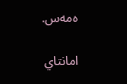ەمەس.

امانتاي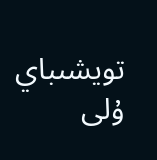تويشىباي ۇلى